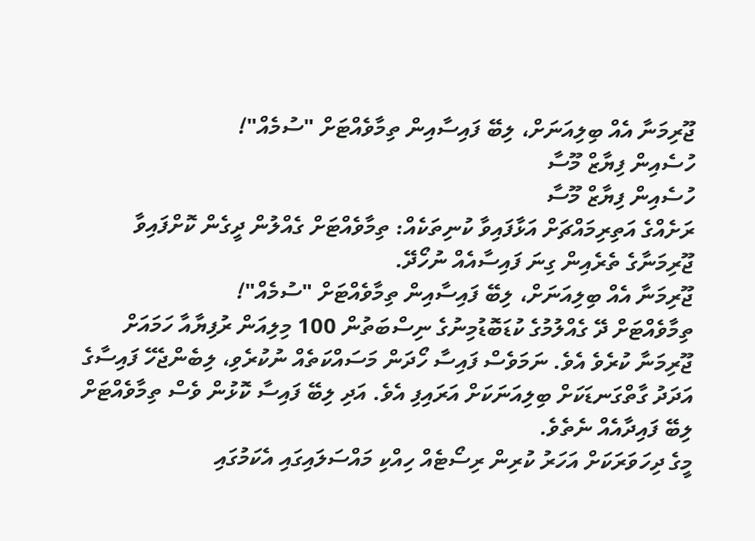ޖޫރިމަނާ އެއް ބިލިއަނަށް، ލިބޭ ފައިސާއިން ތިމާވެއްޓަށް "ސުމެއް"!
ހުސެއިން ފިޔާޒް މޫސާ
ހުސެއިން ފިޔާޒް މޫސާ
ރަށެއްގެ އަތިރިމައްޗަށް އަޅާފައިވާ ކުނިތަކެއް: ތިމާވެއްޓަށް ގެއްލުން ދީގެން ކޮށްފައިވާ ޖޫރިމަނާގެ ތެރެއިން ގިނަ ފައިސާއެއް ނުހޯދޭ.
ޖޫރިމަނާ އެއް ބިލިއަނަށް، ލިބޭ ފައިސާއިން ތިމާވެއްޓަށް "ސުމެއް"!
ތިމާވެއްޓަށް ދޭ ގެއްލުމުގެ ކުޑަބޮޑުމިނުގެ ނިސްބަތުން 100 މިލިއަން ރުފިޔާއާ ހަމައަށް ޖޫރިމަނާ ކުރެވެ އެވެ. ނަމަވެސް ފައިސާ ހޯދަން މަސައްކަތެއް ނުކުރެވި، ލިބެންޖެހޭ ފައިސާގެ އަދަދު ގާތްގަނޑަކަށް ބިލިއަނަކަށް އަރައިފި އެވެ. އަދި ލިބޭ ފައިސާ ކޮޅުން ވެސް ތިމާވެއްޓަށް ލިބޭ ފައިދާއެއް ނެތެވެ.
މީގެ ދިހަވަރަކަށް އަހަރު ކުރިން ރިސޯޓެއް ހިއްކި މައްސަލައިގައި އެކަމުގައި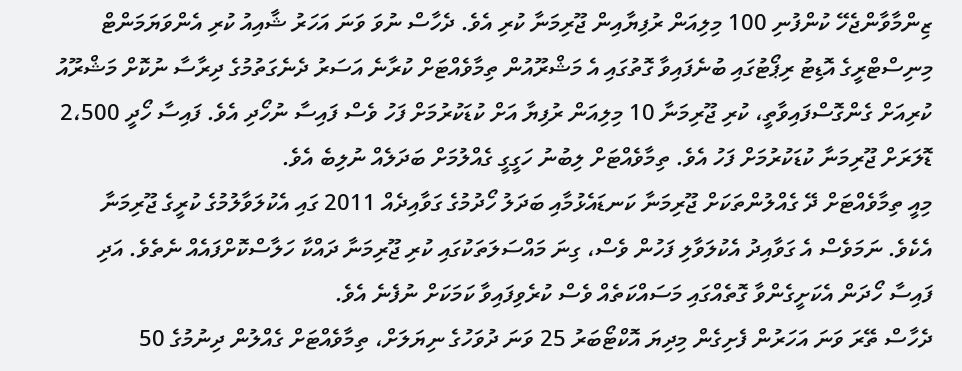ޒިންމާވާންޖެހޭ ކުންފުނި 100 މިލިއަން ރުފިޔާއިން ޖޫރިމަނާ ކުރި އެވެ. ދެހާސް ނުވަ ވަނަ އަހަރު ޝާއިއު ކުރި އެންވަޔަމަންޓް މިނިސްޓްރީގެ އޮޑިޓު ރިޕޯޓުގައި ބުނެފައިވާ ގޮތުގައި އެ މަޝްރޫއުން ތިމާވެއްޓަށް ކުރާނެ އަސަރު ދެނެގަތުމުގެ ދިރާސާ ނުކޮށް މަޝްރޫއު ކުރިއަށް ގެންގޮސްފައިވާތީ، ކުރި ޖޫރިމަނާ 10 މިލިއަން ރުފިޔާ އަށް ކުޑަކުރުމަށް ފަހު ވެސް ފައިސާ ނުހޯދި އެވެ. ފައިސާ ހޯދީ 2،500 ޑޮލަރަށް ޖޫރިމަނާ ކުޑަކުރުމަށް ފަހު އެވެ. ތިމާވެއްޓަށް ލިބުނު ހަގީގީ ގެއްލުމަށް ބަދަލެއް ނުލިބެ އެވެ.
މިއީ ތިމާވެއްޓަށް ދޭ ގެއްލުންތަކަށް ޖޫރިމަނާ ކަނޑައެޅުމާއި ބަދަލު ހޯދުމުގެ ގަވާއިދެއް 2011 ގައި އެކުލަވާލުމުގެ ކުރީގެ ޖޫރިމަނާ އެކެވެ. ނަމަވެސް އެ ގަވާއިދު އެކުލަވާލި ފަހުން ވެސް، ގިނަ މައްސަލަތަކުގައި ކުރި ޖޫރިމަނާ ދައްކާ ހަލާސްކޮށްފައެއް ނެތެވެ. އަދި ފައިސާ ހޯދަން އެކަށީގެންވާ ގޮތެއްގައި މަސައްކަތެއް ވެސް ކުރެވިފައިވާ ކަމަކަށް ނުފެނެ އެވެ.
ދެހާސް ތޭރަ ވަނަ އަހަރުން ފެށިގެން މިދިޔަ އޮކްޓޯބަރު 25 ވަނަ ދުވަހުގެ ނިޔަލަށް، ތިމާވެއްޓަށް ގެއްލުން ދިނުމުގެ 50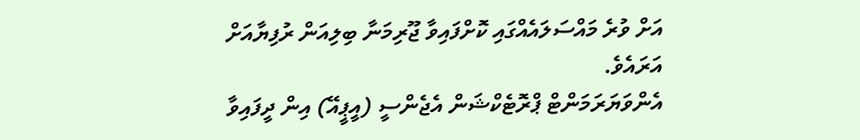އަށް ވުރެ މައްސަލައެއްގައި ކޮށްފައިވާ ޖޫރިމަނާ ބިލިއަން ރުފިޔާއަށް އަރައެވެ.
އެންވަޔަރަމަންޓް ޕްރޮޓެކްޝަން އެޖެންސީ (އީޕީއޭ) އިން ދީފައިވާ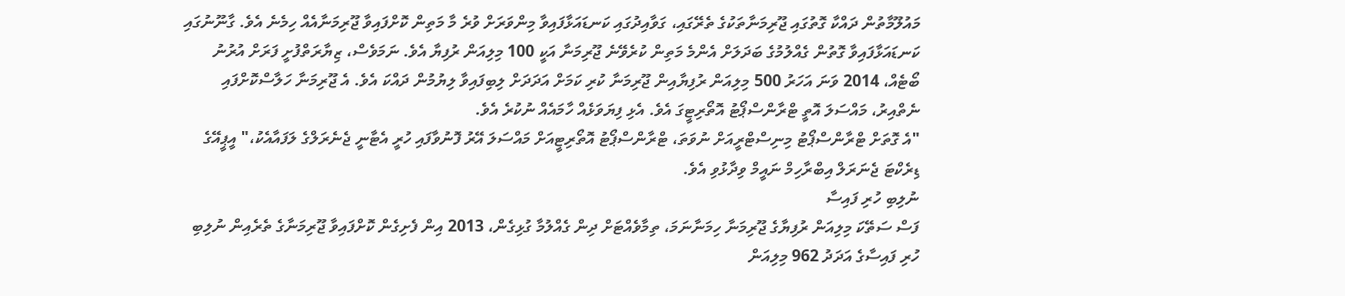މައުލޫމާތުން ދައްކާ ގޮތުގައި ޖޫރިމަނާތަކުގެ ތެރޭގައި، ގަވާއިދުގައި ކަނޑައަޅާފައިވާ މިންވަރަށް ވުރެ މާ މަތިން ކޮށްފައިވާ ޖޫރިމަނާއެއް ހިމެނެ އެވެ. ގާނޫނުގައި ކަނޑައަޅާފައިވާ ގޮތުން ގެއްލުމުގެ ބަދަލަށް އެންމެ މަތިން ކުރެވޭނެ ޖޫރިމަނާ އަކީ 100 މިލިއަން ރުފިޔާ އެވެ. ނަމަވެސް، ޒިޔާރަތްފުށީ ފަރަށް އުރުނު ބޯޓެއް، 2014 ވަނަ އަހަރު 500 މިލިއަން ރުފިޔާއިން ޖޫރިމަނާ ކުރި ކަމަށް އަދަދަށް ލިބިފައިވާ ލިޔުމުން ދައްކަ އެވެ. އެ ޖޫރިމަނާ ހަލާސްކޮށްފައި ނެތްއިރު، މައްސަލަ އޮތީ ޓްރާންސްޕޯޓު އޮތޯރިޓީގަ އެވެ. އެޅި ފިޔަވަޅެއް ހާމައެއް ނުކުރެ އެވެ.
"އެ ގޮތަށް ޓްރާންސްޕޯޓު މިނިސްޓްރީއަށް ނުވަތަ، ޓްރާންސްޕޯޓު އޮތޯރިޓީއަށް މައްސަލަ އޭރު ފޮނުވާފައި ހުރީ އެޓާނީ ޖެނެރަލްގެ ލަފައާއެކު،" އީޕީއޭގެ ޑިރެކްޓަ ޖެނަރަލް އިބްރާހިމް ނައީމް ވިދާޅުވި އެވެ.
ނުލިބި ހުރި ފައިސާ
ފަސް ސަތޭކަ މިލިއަން ރުފިޔާގެ ޖޫރިމަނާ ހިމަނާނަމަ، ތިމާވެއްޓަށް ދިން ގެއްލުމާ ގުޅިގެން، 2013 އިން ފެށިގެން ކޮށްފައިވާ ޖޫރިމަނާގެ ތެރެއިން ނުލިބި ހުރި ފައިސާގެ އަދަދު 962 މިލިއަން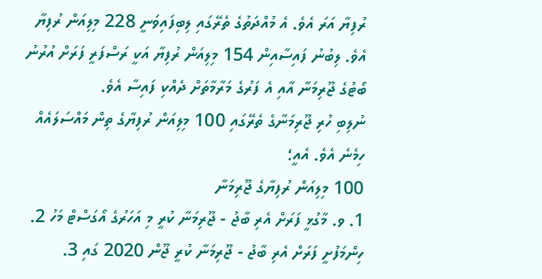ރުފިޔާ އަރަ އެވެ. އެ މުއްދަތުގެ ތެރޭގައި ލިބިފައިވަނީ 228 މިލިއަން ރުފިޔާ އެވެ. ލިބުނު ފައިސާއިން 154 މިލިއަން ރުފިޔާ އަކީ ރަސްފަރީ ފަރަށް އުރުނު ބޯޓުގެ ޖޫރިމަނާ އާއި އެ ފަރުގެ މަރާމާތަށް ދެއްކި ފައިސާ އެވެ.
ނުލިބި ހުރި ޖޫރިމަނާގެ ތެރޭގައި 100 މިލިއަން ރުފިޔާގެ ތިން މައްސަލައެއް ހިމެނެ އެވެ. އެއީ؛
100 މިލިއަން ރުފިޔާގެ ޖޫރިމަނާ
1. ވ. މާގުޅީ ފަރަށް އެރި ބާޖު - ޖޫރިމަނާ ކުރީ މި އަހަރުގެ އޯގަސްޓް މަހު 2. ހިންމަފުށީ ފަރަށް އެރި ބާޖު - ޖޫރިމަނާ ކުރީ ޖޫން 2020 ގައި 3.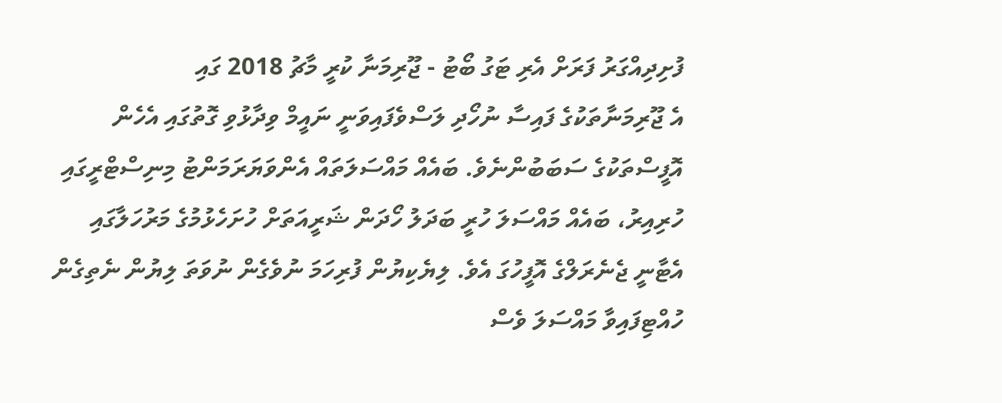ފުށިދިއްގަރު ފަރަށް އެރި ޓަގު ބޯޓު - ޖޫރިމަނާ ކުރީ މާޗު 2018 ގައި
އެ ޖޫރިމަނާތަކުގެ ފައިސާ ނުހޯދި ލަސްވެފައިވަނީ ނައީމް ވިދާޅުވި ގޮތުގައި އެހެން އޮފީސްތަކުގެ ސަބަބުންނެވެ. ބައެއް މައްސަލަތައް އެންވަޔަރަމަންޓު މިނިސްޓްރީގައި ހުރިއިރު، ބައެއް މައްސަލަ ހުރީ ބަދަލު ހޯދަން ޝަރީއަތަށް ހުށަހެޅުމުގެ މަރުހަލާގައި އެޓާނީ ޖެނެރަލްގެ އޮފީހުގަ އެވެ. ލިޔެކިޔުން ފުރިހަމަ ނުވެގެން ނުވަތަ ލިޔުން ނެތިގެން ހުއްޓިފައިވާ މައްސަލަ ވެސް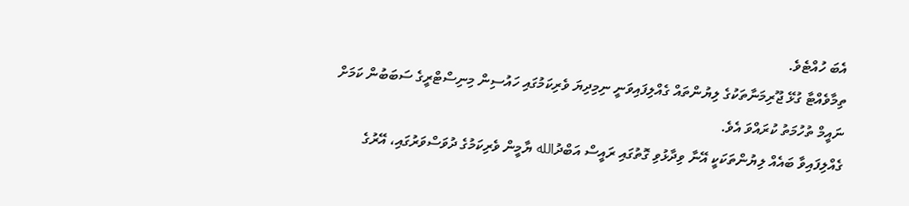އެބަ ހުއްޓެވެ.
ތިމާވެއްޓާ ގުޅޭ ޖޫރިމަނާތަކުގެ ލިޔުންތައް ގެއްލިފައިވަނީ ނިމިދިޔަ ވެރިކަމުގައި ހައުސިން މިނިސްޓްރީގެ ސަބަބުން ކަމަށް ނައީމް ތުހުމަތު ކުރައްވަ އެވެ.
ގެއްލިފައިވާ ބައެއް ލިޔުންތަކަކީ އޭނާ ވިދާޅުވި ގޮތުގައި ރައީސް އަބްދުالله ޔާމީން ވެރިކަމުގެ ދުވަސްވަރުގައި، އޭރުގެ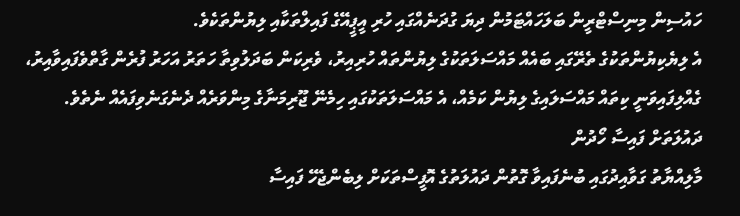ހައުސިން މިނިސްޓްރީން ބަލަހައްޓަމުން ދިޔަ ގުދަނެއްގައި ހުރި އީޕީއޭގެ ފައިލްތަކާއި ލިޔުންތަކެވެ.
އެ ލިޔެކިޔުންތަކުގެ ތެރޭގައި ބައެއް މައްސަލަތަކުގެ ލިޔުންތައް ހުރިއިރު، ވެރިކަން ބަދަލުވިތާ ހަތަރު އަހަރު ފުރެން ގާތްވެފައިވާއިރު، ގެއްލިފައިވަނީ ކިތައް މައްސަލައިގެ ލިޔުން ކަމެއް، އެ މައްސަލަތަކުގައި ހިމެނޭ ޖޫރިމަނާގެ މިންވަރެއް ދެނެގަނެވިފައެއް ނެތެވެ.
ދައުލަތަށް ފައިސާ ހޯދުން
މާލިއްޔާތު ގަވާއިދުގައި ބުނެފައިވާ ގޮތުން ދައުލަތުގެ އޮފީސްތަކަށް ލިބެންޖެހޭ ފައިސާ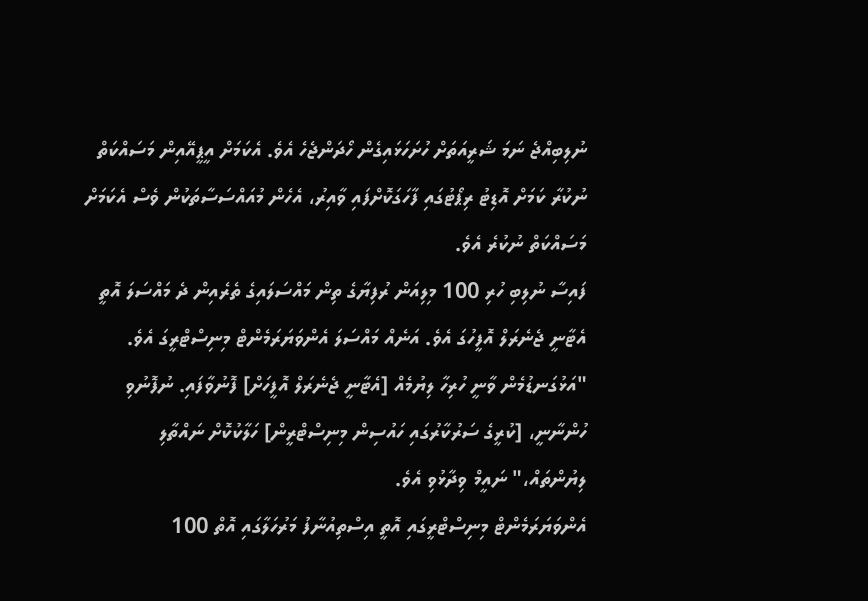ނުލިބިއްޖެ ނަމަ ޝަރީއަތަށް ހުށަހަޅައިގެން ހޯދަންޖެހެ އެވެ. އެކަމަށް އީޕީއޭއިން މަސައްކަތް ނުކުރާ ކަމަށް އޮޑިޓު ރިޕޯޓުގައި ފާހަގަކޮށްފައި ވާއިރު، އެހެން މުއައްސަސާތަކުން ވެސް އެކަމަށް މަސައްކަތް ނުކުރެ އެވެ.
ފައިސާ ނުލިބި ހުރި 100 މިލިއަން ރުފިޔާގެ ތިން މައްސަލައިގެ ތެރެއިން ދެ މައްސަލަ އޮތީ އެޓާނީ ޖެނެރަލް އޮފީހުގަ އެވެ. އަނެއް މައްސަލަ އެންވަޔަރަމެންޓް މިނިސްޓްރީގަ އެވެ.
"އަޅުގަނޑުމެން ވާނީ ހުރިހާ ލިޔުމެއް [އެޓާނީ ޖެނެރަލް އޮފީހަށް] ފޮނުވާފައި. ނުފޮނުވި ހުންނާނީ، [ކުރީގެ ސަރުކާރުގައި ހައުސިން މިނިސްޓްރީން] ހަލާކުކޮށް ނައްތާލި ލިޔުންތައް،" ނައީމް ވިދާޅުވި އެވެ.
އެންވަޔަރަމެންޓް މިނިސްޓްރީގައި އޮތީ އިސްތިއުނާފު މަރުހަލާގައި އޮތް 100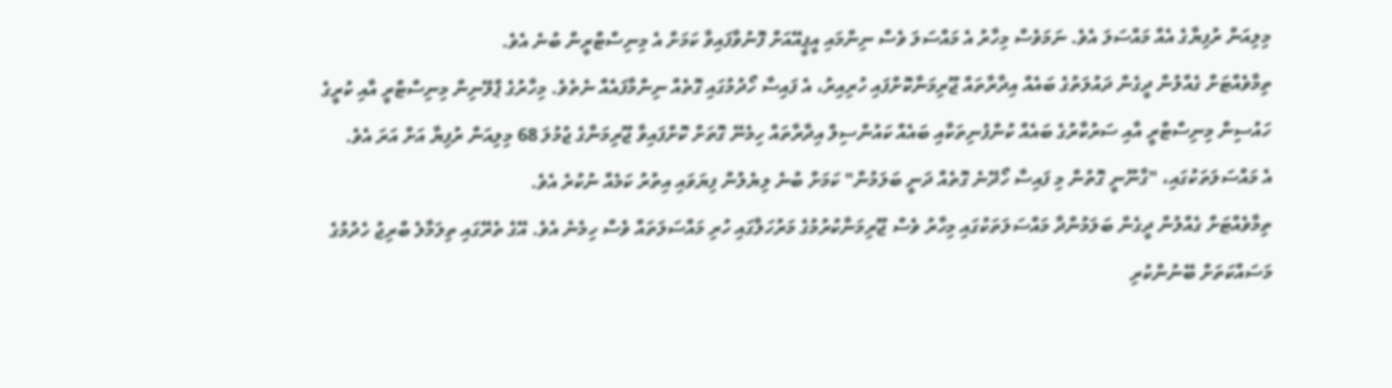މިލިއަން ރުފިޔާގެ އެއް މައްސަލަ އެވެ. ނަމަވެސް މިހާރު އެ މައްސަލަ ވެސް ނިންމައި އީޕީއޭއަށް ފޮނުވާފައިވާ ކަމަށް އެ މިނިސްޓްރީން ބުނެ އެވެ.
ތިމާވެއްޓަށް ގެއްލުން ދީގެން ދައުލަތުގެ ބައެއް އިދާރާތައް ޖޫރިމަނާކޮށްފައި ހުރިއިރު، އެ ފައިސާ ހޯދުމުގައި ގޮތެއް ނިންމާފައެއް ނެތެވެ. މިހާރުގެ ޕްލޭނިން މިނިސްޓްރީ އާއި ކުރީގެ ހައުސިން މިނިސްޓްރީ އާއި ސަރުކާރުގެ ބައެއް ކުންފުނިތަކާއި ބައެއް ކައުންސިލް އިދާރާތައް ހިމެނޭ ގޮތަށް ކޮށްފައިވާ ޖޫރިމަނާގެ ޖުމުލަ 68 މިލިއަން ރުފިޔާ އަށް އަރަ އެވެ.
އެ މައްސަލަތަކުގައި، "ގާނޫނީ ގޮތުން މި ފައިސާ ހޯދޭނެ ގޮތެއް ދަނީ ބަލަމުން" ކަމަށް ބުނެ ލިޔެލުން ފިޔަވައި އިތުރު ކަމެއް ނުކުރެ އެވެ.
ތިމާވެއްޓަށް ގެއްލުން ދީގެން ބަލަމުންދާ މައްސަލަތަކުގައި މިހާރު ވެސް ޖޫރިމަނާކުރުމުގެ މަރުހަލާގައި ހުރި މައްސަލަތައް ވެސް ހިމެނެ އެވެ. އޭގެ ތެރޭގައި ތިލަމާލެ ބްރިޖު ހެދުމުގެ މަސައްކަތަށް ބޭނުންކުރި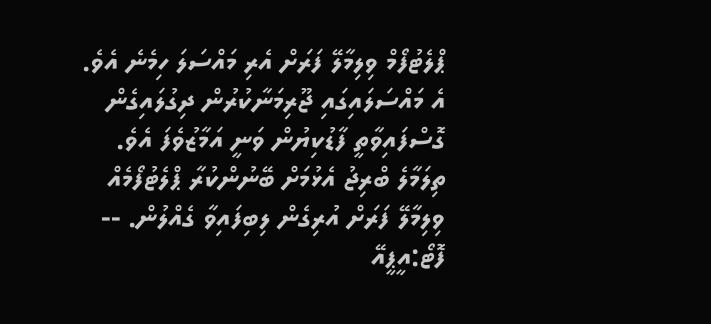ޕްލެޓުފޯމް ވިލިމާލޭ ފަރަށް އެރި މައްސަލަ ހިމެނެ އެވެ. އެ މައްސަލައިގައި ޖޫރިމަނާކުރުން ދިގުލައިގެން ގޮސްފައިވާތީ ފާޑުކިޔުން ވަނީ އަމާޒުވެފަ އެވެ.
ތިލަމާލެ ބްރިޖު އެޅުމަށް ބޭނުންކުރާ ޕްލެޓުފޯމެއް ވިލިމާލޭ ފަރަށް އުރިގެން ލިބިފައިވާ ގެއްލުން. -- ފޮޓޯ:އީޕީއޭ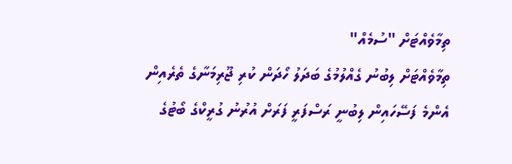ތިމާވެއްޓަށް "ސުމެއް"
ތިމާވެއްޓަށް ލިބުނު ގެއްލުމުގެ ބަދަލު ހޯދަން ކުރި ޖޫރިމަނާގެ ތެރެއިން އެންމެ ފަސޭހައިން ލިބުނީ ރަސްފަރީ ފަރަށް އުރުނު ގުރީކްގެ ބޯޓުގެ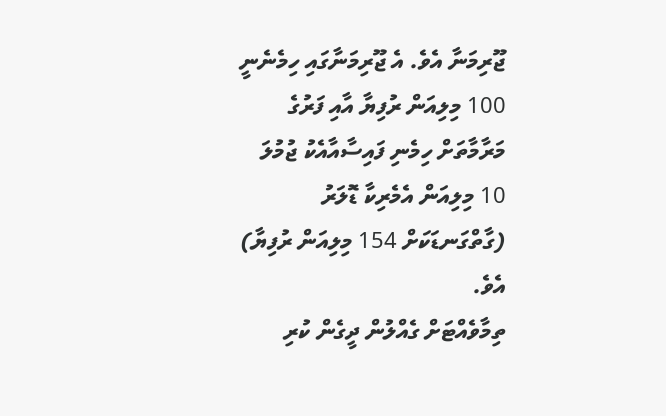ޖޫރިމަނާ އެވެ. އެ ޖޫރިމަނާގައި ހިމެނެނީ 100 މިލިއަން ރުފިޔާ އާއި ފަރުގެ މަރާމާތަށް ހިމެނި ފައިސާއާއެކު ޖުމުލަ 10 މިލިއަން އެމެރިކާ ޑޮލަރު (ގާތްގަނޑަކަށް 154 މިލިއަން ރުފިޔާ) އެވެ.
ތިމާވެއްޓަށް ގެއްލުން ދީގެން ކުރި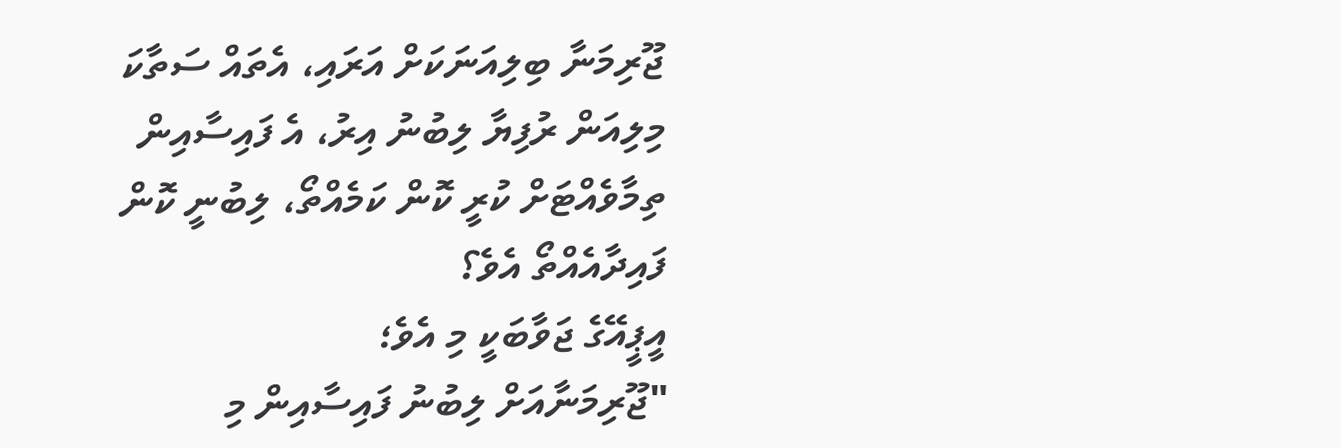ޖޫރިމަނާ ބިލިއަނަކަށް އަރައި، އެތައް ސަތާކަ މިލިއަން ރުފިޔާ ލިބުނު އިރު، އެ ފައިސާއިން ތިމާވެއްޓަށް ކުރީ ކޮން ކަމެއްތޯ، ލިބުނީ ކޮން ފައިދާއެއްތޯ އެވެ؟
އީޕީއޭގެ ޖަވާބަކީ މި އެވެ؛
"ޖޫރިމަނާއަށް ލިބުނު ފައިސާއިން މި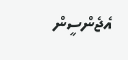އެޖެންސީން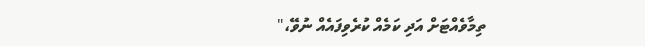ތިމާވެއްޓަށް އަދި ކަމެއް ކުރެވިފައެއް ނުވޭ،"